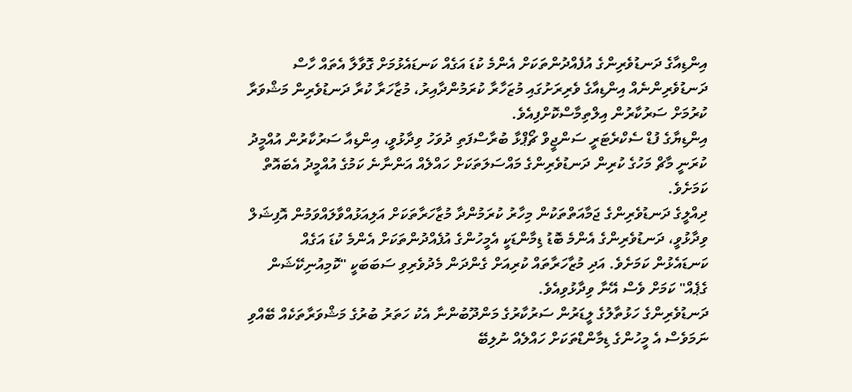އިންޑިއާގެ ދަނޑުވެރިންގެ އުފެއްދުންތަކަށް އެންމެ ކުޑަ އަގެއް ކަނޑައެޅުމަށް ގޮވާލާ އެތައް ހާސް ދަނޑުވެރިންނެއް އިންޑިއާގެ ވެރިރަށުގައި މުޒަހާރާ ކުރަމުންދާއިރު، މުޒާހަރާ ކުރާ ދަނޑުވެރިން މަޝްވަރާ ކުރުމަށް ސަރުކާރުން އިލްތިމާސްކޮށްފިއެވެ.
އިންޑިޔާގެ ފުޑް ސެކްރެޓަރީ ސަންޖީވް ޗޯޕްޅާ ބުރާސްފަތި ދުވަހު ވިދާޅުވީ، އިންޑިއާ ސަރުކާރުން އުއްމީދު ކުރަނީ މާޗް މަހުގެ ކުރިން ދަނޑުވެރިންގެ މައްސަލަތަކަށް ހައްލެއް އަންނާނެ ކަމުގެ އުއްމީދު އެބައޮތް ކަމަށެވެ.
ދިއްލީގެ ދަނޑުވެރިންގެ ޖަމާއަތްތަކުން މިހާރު ކުރަމުންދާ މުޒާހަރާތަކަށް އަލިއަޅުއްވާލައްވަމުން އޮފިޝަލް ވިދާޅުވީ، ދަނޑުވެރިންގެ އެންމެ ބޮޑު ޑިމާންޑަކީ އެމީހުންގެ އުފެއްދުންތަކަށް އެންމެ ކުޑަ އަގެއް ކަނޑައެޅުން ކަމަށެވެ. އަދި މުޒާހަރާތައް ކުރިއަށް ގެންދަން މެދުވެރިވި ސަބަބަކީ "ކޮމިއުނިކޭޝަން ގެޕެއް" ކަމަށް ވެސް އޭނާ ވިދާޅުވިއެވެ.
ދަނޑުވެރިންގެ ހަޅުތާލުގެ ލީޑަރުން ސަރުކާރުގެ މަންދޫބުންނާ އެކު ހަތަރު ބުރުގެ މަޝްވަރާތަކެއް ބޭއްވި ނަމަވެސް އެ މީހުންގެ ޑިމާންޑްތަކަށް ހައްލެއް ނުލިބޭ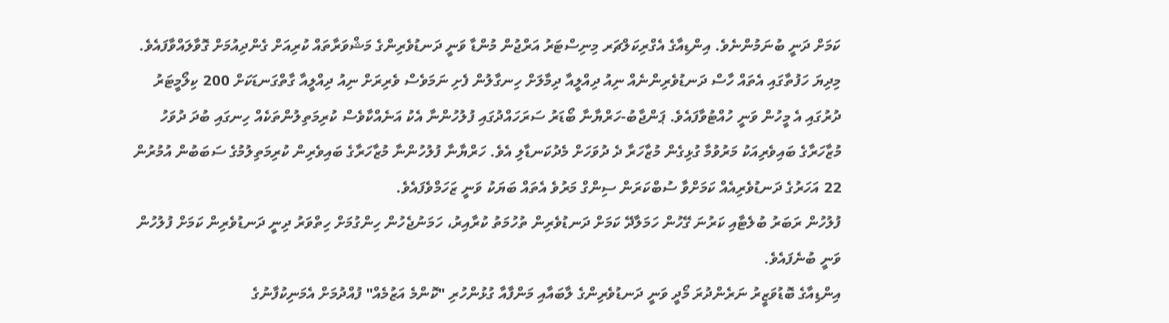ކަމަށް ދަނީ ބުނަމުންނެވެ. އިންޑިއާގެ އެގްރިކަލްޗަރ މިނިސްޓަރު އަރްޖުން މުންޑާ ވަނީ ދަނޑުވެރިންގެ މަޝްވަރާތައް ކުރިއަށް ގެންދިއުމަށް ގޮވާލައްވާފައެވެ.
މިދިޔަ ހަފުތާގައި އެތައް ހާސް ދަނޑުވެރިންނެއް ނިއު ދިއްލީއާ ދިމާލަށް ހިނގާލުން ފެށި ނަމަވެސް ވެރިރަށް ނިއު ދިއްލީއާ ގާތްގަނޑަކަށް 200 ކިލޯމީޓަރު ދުރުގައި އެ މީހުން ވަނީ ހުއްޓުވާފައެވެ. ޕަންޖާބު-ހަރްޔާނާ ބޯޑަރު ސަރަހައްދުގައި ފުލުހުންނާ އެކު އަނެއްކާވެސް ކުރިމަތިލުންތަކެއް ހިނގައި ބުދަ ދުވަހު މުޒާހަރާގެ ބައިވެރިއަކު މަރުވުމާ ގުޅިގެން މުޒާހަރާ ދެ ދުވަހަށް މެދުކަނޑާލި އެވެ. ހަރްޔާނާ ފުލުހުންނާ މުޒާހަރާގެ ބައިވެރިން ކުރިމަތިލުމުގެ ސަބަބުން އުމުރުން 22 އަހަރުގެ ދަނޑުވެރިއެއް ކަމަށްވާ ސުބްކަރަން ސިންގް މަރުވެ އެތައް ބަޔަކު ވަނީ ޒަހަމްވެފައެވެ.
ފުލުހުން ރަބަރު ބުލެޓާއި ކަރުނަ ގޭހުން ހަމަލާދޭ ކަމަށް ދަނޑުވެރިން ތުހުމަތު ކުރާއިރު، ހަމަނުޖެހުން ހިންގުމަށް ހިތްވަރު ދިނީ ދަނޑުވެރިން ކަމަށް ފުލުހުން ވަނީ ބުނެފައެވެ.
އިންޑިއާގެ ބޮޑުވަޒީރު ނަރެންދުރަ މޯދީ ވަނީ ދަނޑުވެރިންގެ ލާބައާއި މަންފާއާ ގުޅުންހުރި "ކޮންމެ އަޒުމެއް" ފުއްދުމަށް އެމަނިކުފާނުގެ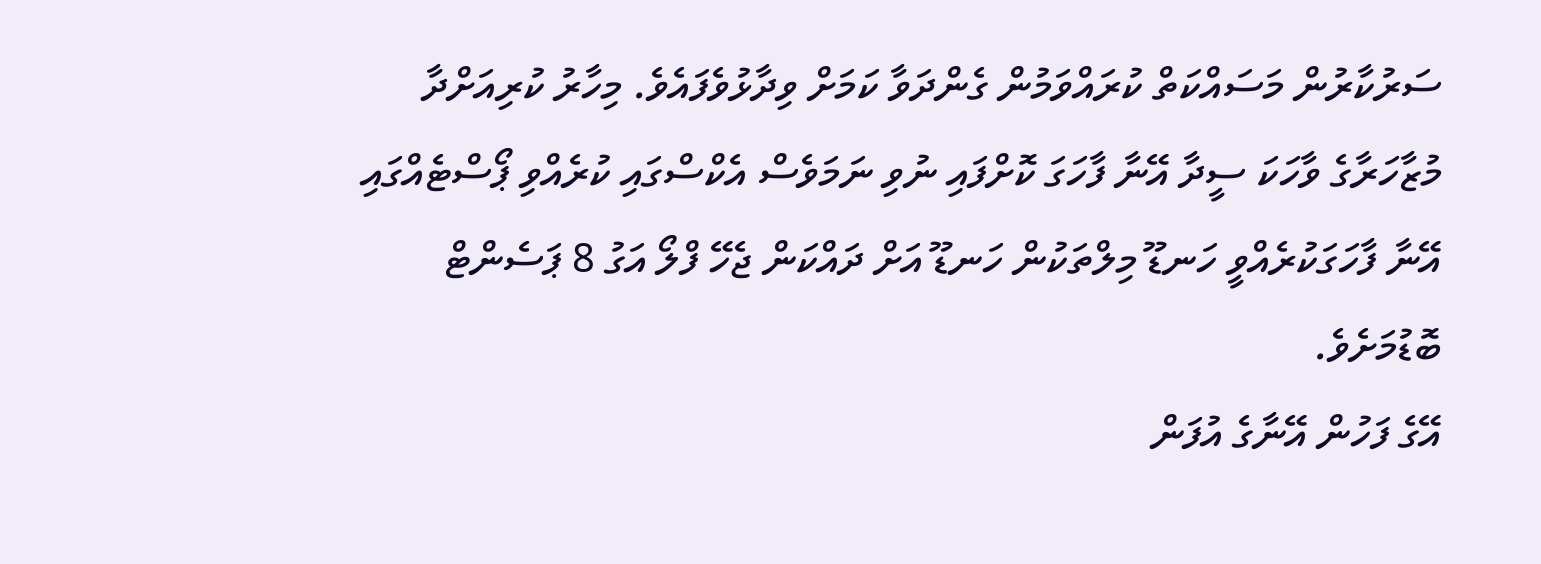ސަރުކާރުން މަސައްކަތް ކުރައްވަމުން ގެންދަވާ ކަމަށް ވިދާޅުވެފައެވެ. މިހާރު ކުރިއަށްދާ މުޒާހަރާގެ ވާހަކަ ސީދާ އޭނާ ފާހަގަ ކޮށްފައި ނުވި ނަމަވެސް އެކްސްގައި ކުރެއްވި ޕޯސްޓެއްގައި އޭނާ ފާހަގަކުރެއްވީ ހަނޑޫ މިލްތަކުން ހަނޑޫ އަށް ދައްކަން ޖެހޭ ފްލޯ އަގު 8 ޕަސެންޓް ބޮޑުމަށެވެ.
އޭގެ ފަހުން އޭނާގެ އުފަން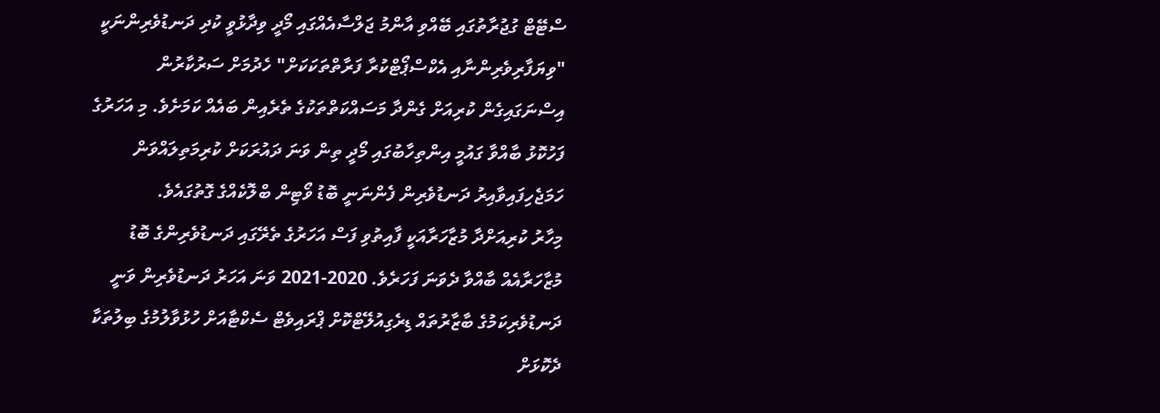ސްޓޭޓް ގުޖުރާތުގައި ބޭއްވި އާންމު ޖަލްސާއެއްގައި މޯދީ ވިދާޅުވީ ކުދި ދަނޑުވެރިންނަކީ "ވިޔަފާރިވެރިންނާއި އެކްސްޕޯޓްކުރާ ފަރާތްތަކަކަށް" ހެދުމަށް ސަރުކާރުން އިސްނަގައިގެން ކުރިއަށް ގެންދާ މަސައްކަތްތަކުގެ ތެރެއިން ބައެއް ކަމަށެވެ. މި އަހަރުގެ ފަހުކޮޅު ބާއްވާ ގައުމީ އިންތިހާބުގައި މޯދީ ތިން ވަނަ ދައުރަކަށް ކުރިމަތިލައްވަން ހަމަޖެހިފައިވާއިރު ދަނޑުވެރިން ފެންނަނީ ބޮޑު ވޯޓިން ބްލޮކެއްގެ ގޮތުގައެވެ.
މިހާރު ކުރިއަށްދާ މުޒާހަރާއަކީ ފާއިތުވި ފަސް އަހަރުގެ ތެރޭގައި ދަނޑުވެރިންގެ ބޮޑު މުޒާހަރާއެއް ބާއްވާ ދެވަނަ ފަހަރެވެ. 2020-2021 ވަނަ އަހަރު ދަނޑުވެރިން ވަނީ ދަނޑުވެރިކަމުގެ ބާޒާރުތައް ޑިރެގިއުލޭޓްކޮށް ޕްރައިވެޓް ސެކްޓާއަށް ހުޅުވާލުމުގެ ބިލުތަކާ ދެކޮޅަށް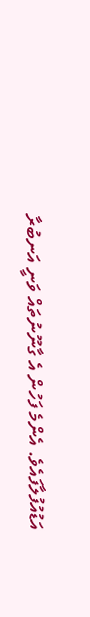އަޑުއުފުލާފައެވެ. އެންމެ ފަހުން އެ ގާނޫނުތައް ވަނީ އަނބުރާ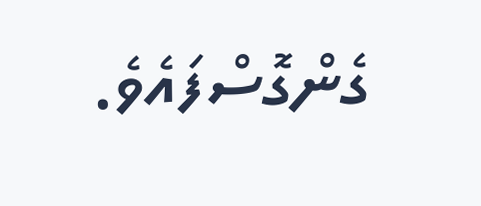ގެންގޮސްފައެވެ.